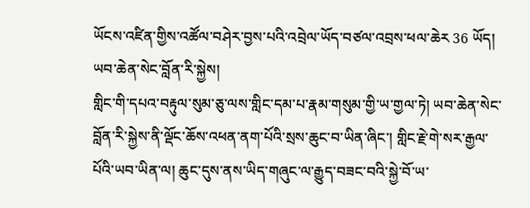ཡོངས་འཛིན་གྱིས་འཚོལ་བཤེར་བྱས་པའི་འབྲེལ་ཡོད་བཙལ་འབྲས་ཕལ་ཆེར 36 ཡོད།
ཡབ་ཆེན་སེང་བློན་རི་སྐྱེས།
གླིང་གི་དཔའ་བརྟུལ་སུམ་ཅུ་ལས་གླིང་དམ་པ་རྣམ་གསུམ་གྱི་ཡ་གྱལ་ཏེ། ཡབ་ཆེན་སེང་བློན་རི་སྐྱེས་ནི་ལྡོང་ཆོས་འཕན་ནག་པོའི་སྲས་ཆུང་བ་ཡིན་ཞིང་། གླིང་རྗེ་གེ་སར་རྒྱལ་པོའི་ཡབ་ཡིན་ལ། ཆུང་དུས་ནས་ཡིད་གཞུང་ལ་རྒྱུད་བཟང་བའི་སྐྱེ་བོ་ཡ་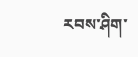རབས་ཤིག་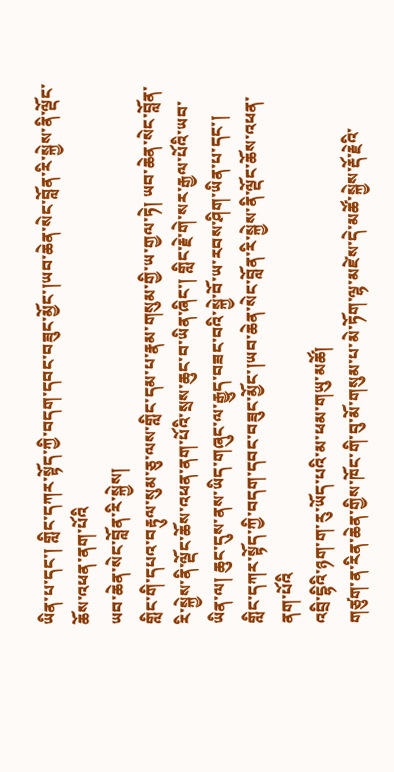ཡིན་པ་དང་། གླིང་དཀར་སྟོད་ཀྱི་བདག་དབང་བཟུང་མྱོང་།ཡབ་ཆེན་སེང་བློན་རི་སྐྱེས་ནི་ལྡོང་ཆོས་འཕན་ནག་པོའི
ཡབ་ཆེན་སེང་བློན་རི་སྐྱེས།
གླིང་གི་དཔའ་བརྟུལ་སུམ་ཅུ་ལས་གླིང་དམ་པ་རྣམ་གསུམ་གྱི་ཡ་གྱལ་ཏེ། ཡབ་ཆེན་སེང་བློན་རི་སྐྱེས་ནི་ལྡོང་ཆོས་འཕན་ནག་པོའི་སྲས་ཆུང་བ་ཡིན་ཞིང་། གླིང་རྗེ་གེ་སར་རྒྱལ་པོའི་ཡབ་ཡིན་ལ། ཆུང་དུས་ནས་ཡིད་གཞུང་ལ་རྒྱུད་བཟང་བའི་སྐྱེ་བོ་ཡ་རབས་ཤིག་ཡིན་པ་དང་། གླིང་དཀར་སྟོད་ཀྱི་བདག་དབང་བཟུང་མྱོང་།ཡབ་ཆེན་སེང་བློན་རི་སྐྱེས་ནི་ལྡོང་ཆོས་འཕན་ནག་པོའི
འབྲི་དྷིའི་ཉག་ག་རུ་ཡོད་པའི་མ་ཕམ་གཡུ་མཚོ།
གཙུག་ན་རིན་ཆེན་གྱིས་ཁོང་གི་བུ་མོ་གསུམ་པ་མེ་ཏོག་ལྷ་མཛེས་དེ་མཚོ་སྐྱེས་རྡོ་རྗེའི་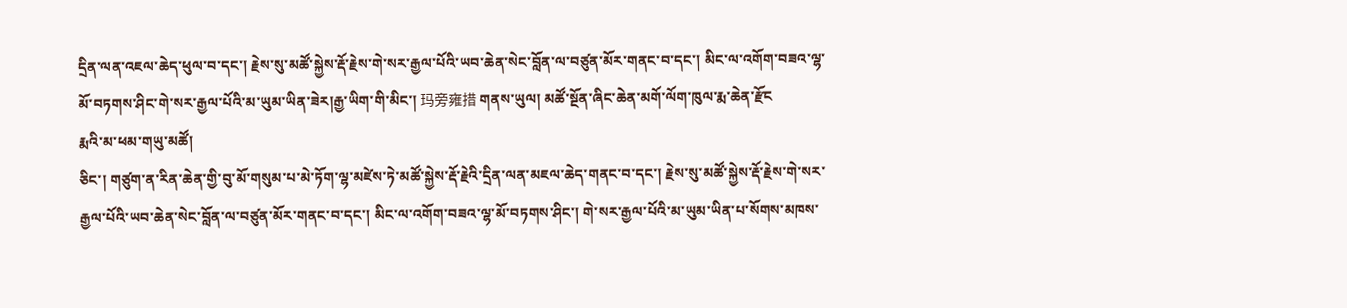དྲིན་ལན་འཇལ་ཆེད་ཕུལ་བ་དང་། རྗེས་སུ་མཚོ་སྐྱེས་རྡོ་རྗེས་གེ་སར་རྒྱལ་པོའི་ཡབ་ཆེན་སེང་བློན་ལ་བཙུན་མོར་གནང་བ་དང་། མིང་ལ་འགོག་བཟའ་ལྷ་མོ་བཏགས་ཤིང་གེ་སར་རྒྱལ་པོའི་མ་ཡུམ་ཡིན་ཟེར།རྒྱ་ཡིག་གི་མིང་། 玛旁雍措 གནས་ཡུལ། མཚོ་སྔོན་ཞིང་ཆེན་མགོ་ལོག་ཁུལ་རྨ་ཆེན་རྫོང
རྨའི་མ་ཕམ་གཡུ་མཚོ།
ཅིང་། གཙུག་ན་རིན་ཆེན་གྱི་བུ་མོ་གསུམ་པ་མེ་ཏོག་ལྷ་མཛེས་ཏེ་མཚོ་སྐྱེས་རྡོ་རྗེའི་དྲིན་ལན་མཇལ་ཆེད་གནང་བ་དང་། རྗེས་སུ་མཚོ་སྐྱེས་རྡོ་རྗེས་གེ་སར་རྒྱལ་པོའི་ཡབ་ཆེན་སེང་བློན་ལ་བཙུན་མོར་གནང་བ་དང་། མིང་ལ་འགོག་བཟའ་ལྷ་མོ་བཏགས་ཤིང་། གེ་སར་རྒྱལ་པོའི་མ་ཡུམ་ཡིན་པ་སོགས་མཁས་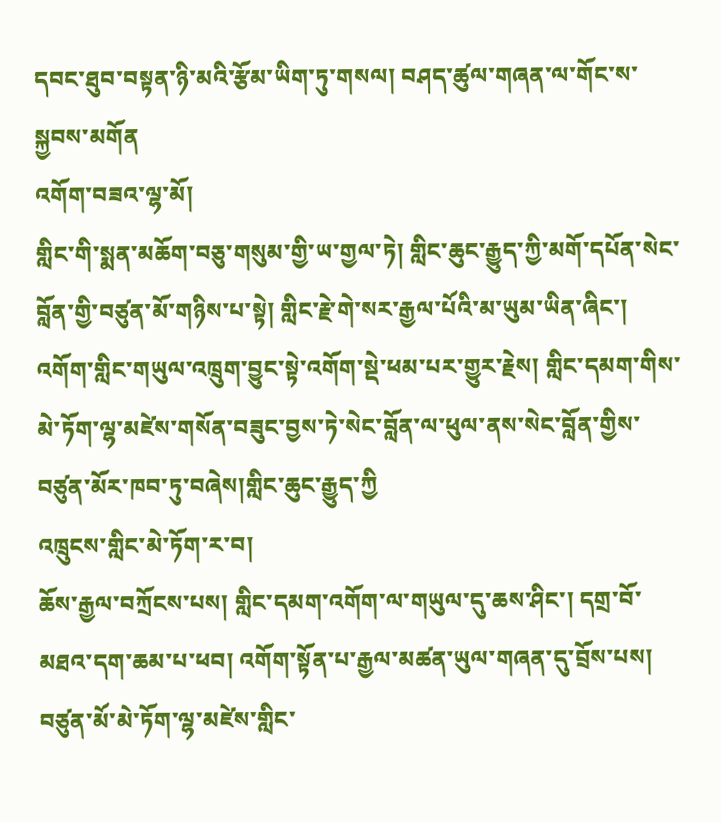དབང་ཐུབ་བསྟན་ཉི་མའི་རྩོམ་ཡིག་ཏུ་གསལ། བཤད་ཚུལ་གཞན་ལ་གོང་ས་སྐྱབས་མགོན
འགོག་བཟའ་ལྷ་མོ།
གླིང་གི་སྨན་མཆོག་བཅུ་གསུམ་གྱི་ཡ་གྱལ་ཏེ། གླིང་ཆུང་རྒྱུད་ཀྱི་མགོ་དཔོན་སེང་བློན་གྱི་བཙུན་མོ་གཉིས་པ་སྟེ། གླིང་རྗེ་གེ་སར་རྒྱལ་པོའི་མ་ཡུམ་ཡིན་ཞིང་། འགོག་གླིང་གཡུལ་འཁྲུག་བྱུང་སྟེ་འགོག་སྡེ་ཕམ་པར་གྱུར་རྗེས། གླིང་དམག་གིས་མེ་ཏོག་ལྷ་མཛེས་གསོན་བཟུང་བྱས་ཏེ་སེང་བློན་ལ་ཕུལ་ནས་སེང་བློན་གྱིས་བཙུན་མོར་ཁབ་ཏུ་བཞེས།གླིང་ཆུང་རྒྱུད་ཀྱི
འཁྲུངས་གླིང་མེ་ཏོག་ར་བ།
ཆོས་རྒྱལ་བཀྲོངས་པས། གླིང་དམག་འགོག་ལ་གཡུལ་དུ་ཆས་ཤིང་། དགྲ་བོ་མཐའ་དག་ཆམ་པ་ཕབ། འགོག་སྟོན་པ་རྒྱལ་མཚན་ཡུལ་གཞན་དུ་བྲོས་པས། བཙུན་མོ་མེ་ཏོག་ལྷ་མཛེས་གླིང་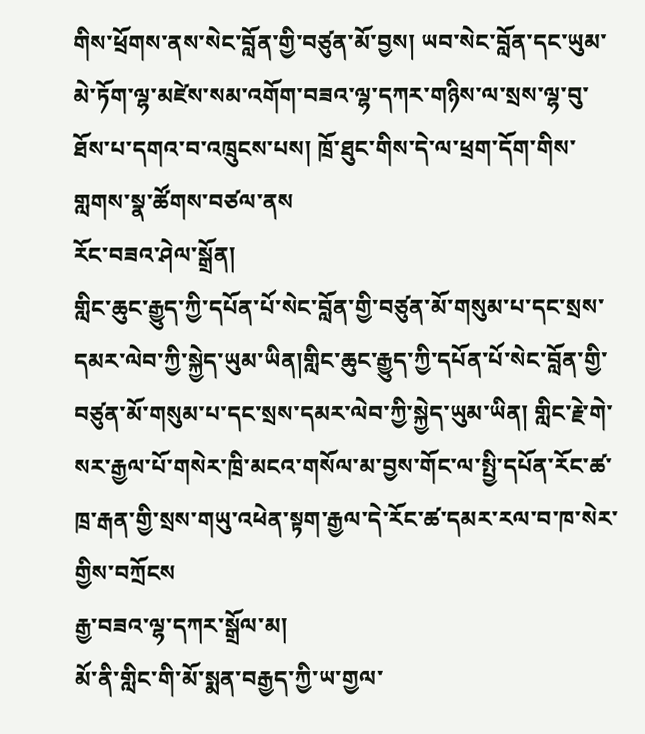གིས་ཕྲོགས་ནས་སེང་བློན་གྱི་བཙུན་མོ་བྱས། ཡབ་སེང་བློན་དང་ཡུམ་མེ་ཏོག་ལྷ་མཛེས་སམ་འགོག་བཟའ་ལྷ་དཀར་གཉིས་ལ་སྲས་ལྷ་བུ་ཐོས་པ་དགའ་བ་འཁྲུངས་པས། ཁྲོ་ཐུང་གིས་དེ་ལ་ཕྲག་དོག་གིས་གླགས་སྣ་ཚོགས་བཙལ་ནས
རོང་བཟའ་ཤེལ་སྒྲོན།
གླིང་ཆུང་རྒྱུད་ཀྱི་དཔོན་པོ་སེང་བློན་གྱི་བཙུན་མོ་གསུམ་པ་དང་སྲས་དམར་ལེབ་ཀྱི་སྐྱེད་ཡུམ་ཡིན།གླིང་ཆུང་རྒྱུད་ཀྱི་དཔོན་པོ་སེང་བློན་གྱི་བཙུན་མོ་གསུམ་པ་དང་སྲས་དམར་ལེབ་ཀྱི་སྐྱེད་ཡུམ་ཡིན། གླིང་རྗེ་གེ་སར་རྒྱལ་པོ་གསེར་ཁྲི་མངའ་གསོལ་མ་བྱས་གོང་ལ་སྤྱི་དཔོན་རོང་ཚ་ཁྲ་རྒན་གྱི་སྲས་གཡུ་འཕེན་སྟག་རྒྱལ་དེ་རོང་ཚ་དམར་རལ་བ་ཁ་སེར་གྱིས་བཀྲོངས
རྒྱ་བཟའ་ལྷ་དཀར་སྒྲོལ་མ།
མོ་ནི་གླིང་གི་མོ་སྨན་བརྒྱད་ཀྱི་ཡ་གྱལ་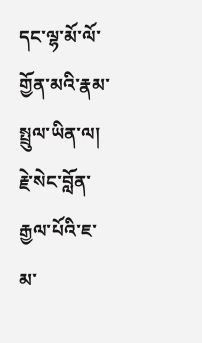དང་ལྷ་མོ་ལོ་གྱོན་མའི་རྣམ་སྤྲུལ་ཡིན་ལ། རྗེ་སེང་བློན་རྒྱལ་པོའི་ཇ་མ་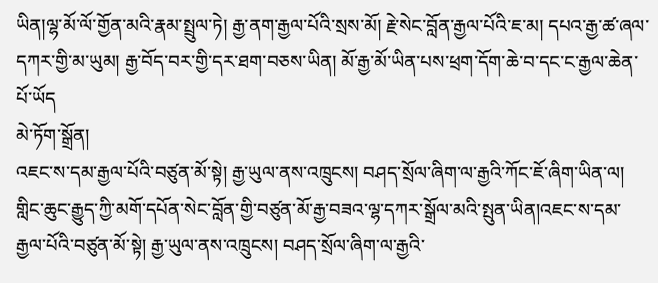ཡིན།ལྷ་མོ་ལོ་གྱོན་མའི་རྣམ་སྤྲུལ་ཏེ། རྒྱ་ནག་རྒྱལ་པོའི་སྲས་མོ། རྗེ་སེང་བློན་རྒྱལ་པོའི་ཇ་མ། དཔའ་རྒྱ་ཚ་ཞལ་དཀར་གྱི་མ་ཡུམ། རྒྱ་བོད་བར་གྱི་དར་ཐག་བཅས་ཡིན། མོ་རྒྱ་མོ་ཡིན་པས་ཕྲག་དོག་ཆེ་བ་དང་ང་རྒྱལ་ཆེན་པོ་ཡོད
མེ་ཏོག་སྒྲོན།
འཇང་ས་དམ་རྒྱལ་པོའི་བཙུན་མོ་སྟེ། རྒྱ་ཡུལ་ནས་འཁྲུངས། བཤད་སྲོལ་ཞིག་ལ་རྒྱའི་ཀོང་ཇོ་ཞིག་ཡིན་ལ། གླིང་ཆུང་རྒྱུད་ཀྱི་མགོ་དཔོན་སེང་བློན་གྱི་བཙུན་མོ་རྒྱ་བཟའ་ལྷ་དཀར་སྒྲོལ་མའི་སྤུན་ཡིན།འཇང་ས་དམ་རྒྱལ་པོའི་བཙུན་མོ་སྟེ། རྒྱ་ཡུལ་ནས་འཁྲུངས། བཤད་སྲོལ་ཞིག་ལ་རྒྱའི་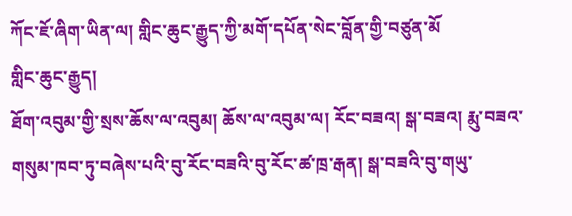ཀོང་ཇོ་ཞིག་ཡིན་ལ། གླིང་ཆུང་རྒྱུད་ཀྱི་མགོ་དཔོན་སེང་བློན་གྱི་བཙུན་མོ
གླིང་ཆུང་རྒྱུད།
ཐོག་འབུམ་གྱི་སྲས་ཆོས་ལ་འབུམ། ཆོས་ལ་འབུམ་ལ། རོང་བཟའ། སྒ་བཟའ། རྨུ་བཟའ་གསུམ་ཁབ་ཏུ་བཞེས་པའི་བུ་རོང་བཟའི་བུ་རོང་ཚ་ཁྲ་རྒན། སྒ་བཟའི་བུ་གཡུ་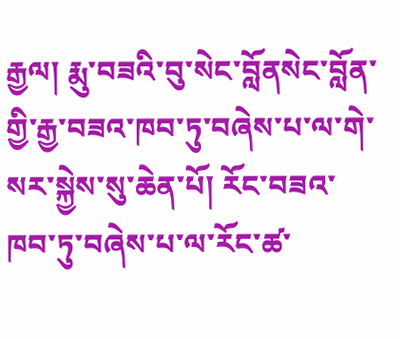རྒྱལ། རྨུ་བཟའི་བུ་སེང་བློནསེང་བློན་གྱི་རྒྱ་བཟའ་ཁབ་ཏུ་བཞེས་པ་ལ་གེ་སར་སྐྱེས་སུ་ཆེན་པོ། རོང་བཟའ་ཁབ་ཏུ་བཞེས་པ་ལ་རོང་ཚ་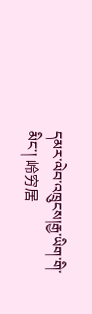དམར་ལེབ་འཁྲུངས།རྒྱ་ཡིག་གི་མིང་། 岭穷居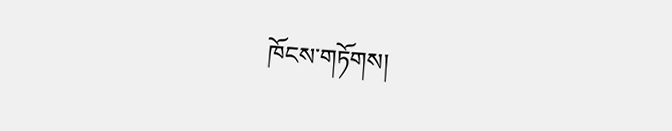ཁོངས་གཏོགས།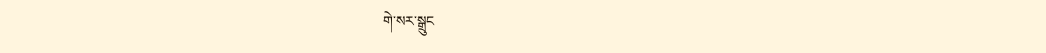གེ་སར་སྒྲུང